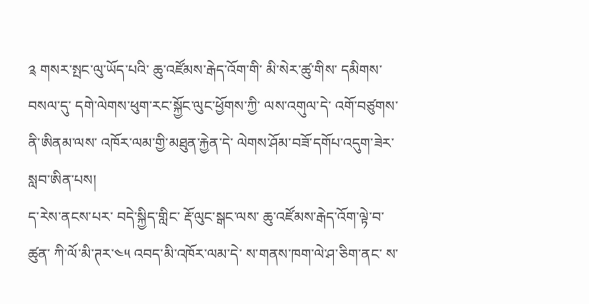༉ གསར་སྤང་ལུ་ཡོད་པའི་ ཆུ་འཛོམས་རྒེད་འོག་གི་ མི་སེར་ཚུ་གིས་ དམིགས་བསལ་དུ་ དགེ་ལེགས་ཕུག་རང་སྐྱོང་ལུང་ཕྱོགས་ཀྱི་ ལས་འགུལ་དེ་ འགོ་བཙུགས་ནི་ཨིནམ་ལས་ འཁོར་ལམ་གྱི་མཐུན་རྐྱེན་དེ་ ལེགས་ཤོམ་བཟོ་དགོཔ་འདུག་ཟེར་ སླབ་ཨིན་པས།
ད་རེས་ནངས་པར་ བདེ་སྐྱིད་གླིང་ རྡོ་ལུང་སྒང་ལས་ ཆུ་འཛོམས་རྒེད་འོག་ལྟེ་བ་ཚུན་ ཀི་ལོ་མི་ཊར་༤༥ འབད་མི་འཁོར་ལམ་དེ་ ས་གནས་ཁག་ལེ་ཤ་ཅིག་ནང་ ས་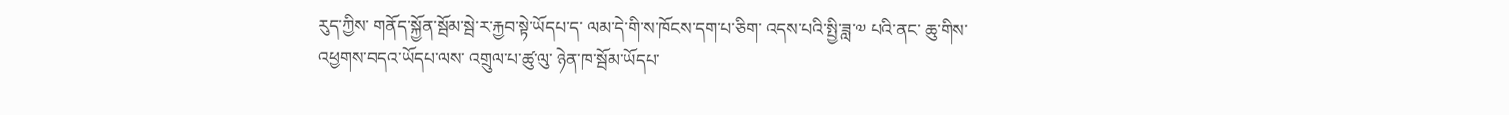རུད་ཀྱིས་ གནོད་སྐྱོན་སྦོམ་སྦེ་ར་རྐྱབ་སྟེ་ཡོདཔ་ད་ ལམ་དེ་གི་ས་ཁོངས་དག་པ་ཅིག་ འདས་པའི་སྤྱི་ཟླ་༧ པའི་ནང་ ཆུ་གིས་ འཕྱགས་བདའ་ཡོདཔ་ལས་ འགྲུལ་པ་ཚུ་ལུ་ ཉེན་ཁ་སྦོམ་ཡོདཔ་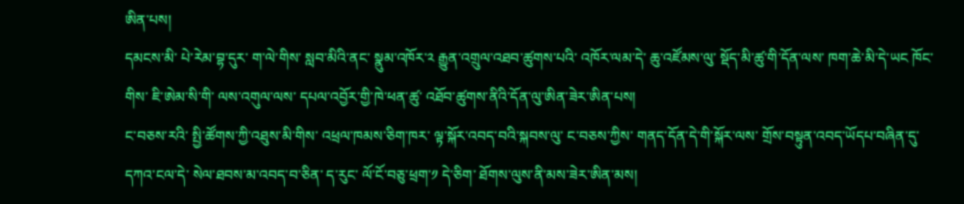ཨིན་པས།
དམངས་མི་ པེ་རེམ་བྷ་དུར་ ག་ལེ་གིས་ སླབ་མིའི་ནང་ སྣུམ་འཁོར་༢ རྒྱུན་འགྲུལ་འཐབ་ཚུགས་པའི་ འཁོར་ལམ་དེ་ ཆུ་འཛོམས་ལུ་ སྡོད་མི་ཚུ་གི་དོན་ལས་ ཁག་ཆེ་མི་དེ་ཡང ཁོང་གིས་ ཇི་ཨེམ་སི་གི་ ལས་འགུལ་ལས་ དཔལ་འབྱོར་གྱི་ཁེ་ཕན་ཚུ་ འཐོབ་ཚུགས་ནིའི་དོན་ལུ་ཨིན་ཟེར་ཨིན་པས།
ང་བཅས་རའི་ སྤྱི་ཚོགས་ཀྱི་འཐུས་མི་གིས་ འཕྲལ་ཁམས་ཅིག་ཁར་ ལྟ་སྐོར་འབད་བའི་སྐབས་ལུ་ ང་བཅས་ཀྱིས་ གནད་དོན་དེ་གི་སྐོར་ལས་ གྲོས་བསྟུན་འབད་ཡོདཔ་བཞིན་དུ་ དཀའ་ངལ་དེ་ སེལ་ཐབས་མ་འབད་བ་ཅིན་ ད་རུང་ ལོ་ངོ་བཅུ་ཕྲག་༡ དེ་ཅིག་ ཐོགས་ལུས་ནི་མས་ཟེར་ཨིན་མས།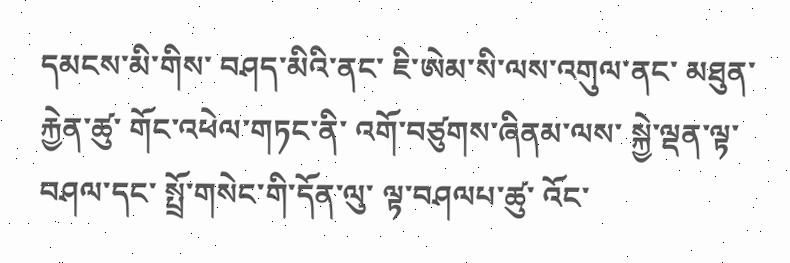དམངས་མི་གིས་ བཤད་མིའི་ནང་ ཇི་ཨེམ་སི་ལས་འགུལ་ནང་ མཐུན་རྐྱེན་ཚུ་ གོང་འཕེལ་གཏང་ནི་ འགོ་བཙུགས་ཞིནམ་ལས་ སྐྱེ་ལྡན་ལྟ་བཤལ་དང་ སྤྲོ་གསེང་གི་དོན་ལུ་ ལྟ་བཤལཔ་ཚུ་ འོང་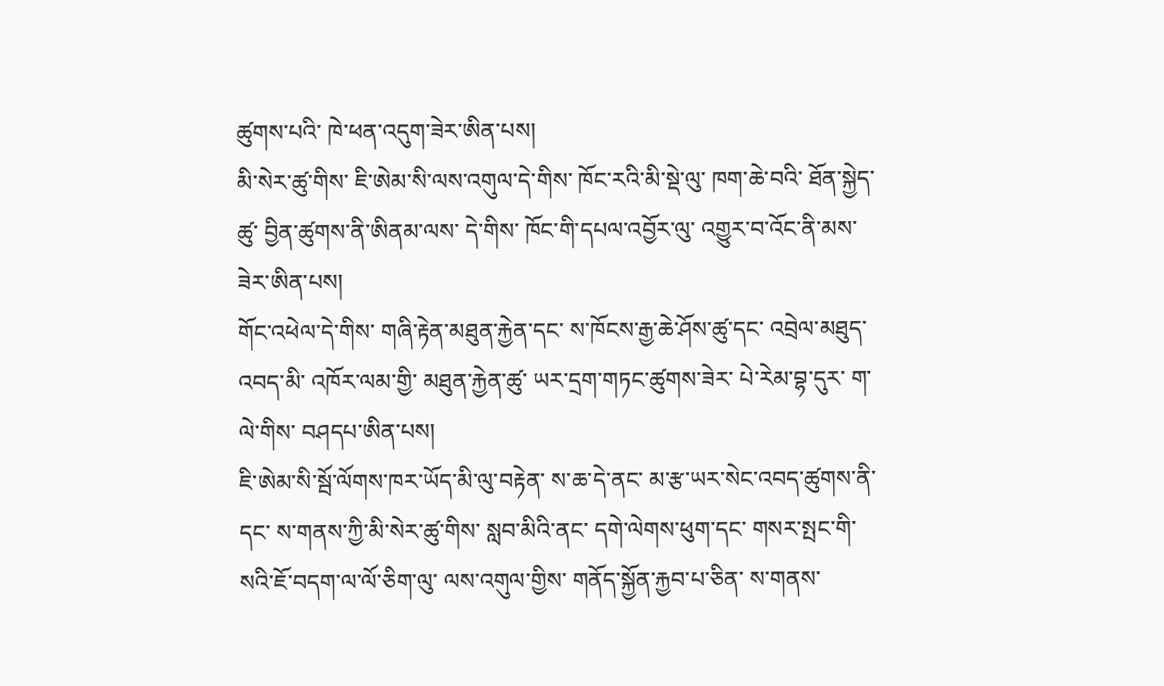ཚུགས་པའི་ ཁེ་ཕན་འདུག་ཟེར་ཨིན་པས།
མི་སེར་ཚུ་གིས་ ཇི་ཨེམ་སི་ལས་འགུལ་དེ་གིས་ ཁོང་རའི་མི་སྡེ་ལུ་ ཁག་ཆེ་བའི་ ཐོན་སྐྱེད་ཚུ་ བྱིན་ཚུགས་ནི་ཨིནམ་ལས་ དེ་གིས་ ཁོང་གི་དཔལ་འབྱོར་ལུ་ འགྱུར་བ་འོང་ནི་མས་ཟེར་ཨིན་པས།
གོང་འཕེལ་དེ་གིས་ གཞི་རྟེན་མཐུན་རྐྱེན་དང་ ས་ཁོངས་རྒྱ་ཆེ་ཤོས་ཚུ་དང་ འབྲེལ་མཐུད་འབད་མི་ འཁོར་ལམ་གྱི་ མཐུན་རྐྱེན་ཚུ་ ཡར་དྲག་གཏང་ཚུགས་ཟེར་ པེ་རེམ་བྷ་དུར་ ག་ལེ་གིས་ བཤདཔ་ཨིན་པས།
ཇི་ཨེམ་སི་སྦོ་ལོགས་ཁར་ཡོད་མི་ལུ་བརྟེན་ ས་ཆ་དེ་ནང་ མ་རྩ་ཡར་སེང་འབད་ཚུགས་ནི་དང་ ས་གནས་ཀྱི་མི་སེར་ཚུ་གིས་ སླབ་མིའི་ནང་ དགེ་ལེགས་ཕུག་དང་ གསར་སྤང་གི་ སའི་ཇོ་བདག་ལ་ལོ་ཅིག་ལུ་ ལས་འགུལ་གྱིས་ གནོད་སྐྱོན་རྐྱབ་པ་ཅིན་ ས་གནས་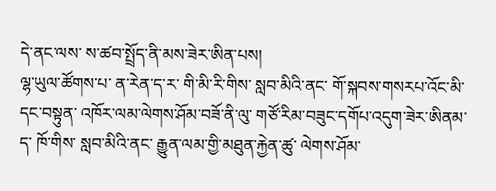དེ་ནང་ལས་ ས་ཚབ་སྤྲོད་ནི་མས་ཟེར་ཨིན་པས།
ལྷ་ཡུལ་ཚོགས་པ་ ན་རེན་ད་ར་ གི་མི་རི་གིས་ སླབ་མིའི་ནང་ གོ་སྐབས་གསརཔ་འོང་མི་དང་བསྟུན་ འཁོར་ལམ་ལེགས་ཤོམ་བཟོ་ནི་ལུ་ གཙོ་རིམ་བཟུང་དགོཔ་འདུག་ཟེར་ཨིནམ་ད་ ཁོ་གིས་ སླབ་མིའི་ནང་ རྒྱུན་ལམ་གྱི་མཐུན་རྐྱེན་ཚུ་ ལེགས་ཤོམ་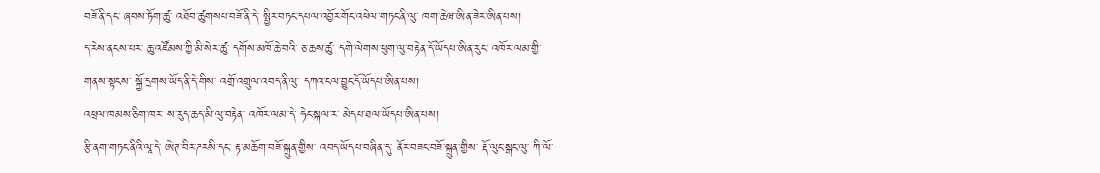བཟོ་ནི་དང་ ཞབས་ཏོག་ཚུ་ འཐོབ་ཚུགསཔ་བཟོ་ནི་དེ་ སྤྱིར་བཏང་དཔལ་འབྱོར་གོང་འཕེལ་གཏང་ནི་ལུ་ ཁག་ཆེཝ་ཨིན་ཟེར་ཨིན་པས།
ད་རེས་ནངས་པར་ ཆུ་འཛོམས་ཀྱི་མི་སེར་ཚུ་ དགོས་མཁོ་ཆེ་བའི་ ཅ་ཆས་ཚུ་ དགེ་ལེགས་ཕུག་ལུ་བརྟེན་དོ་ཡོདཔ་ཨིན་རུང་ འཁོར་ལམ་གྱི་གནས་སྟངས་ སྐྱོ་དྲགས་ཡོད་ནི་དེ་གིས་ འགྲོ་འགྲུལ་འབད་ནི་ལུ་ དཀའ་ངལ་བྱུང་དོ་ཡོདཔ་ཨིན་པས།
འཕྲལ་ཁམས་ཅིག་ཁར་ ས་རུད་ཆད་མི་ལུ་བརྟེན་ འཁོར་ལམ་དེ་ ཧེང་སྐལ་ར་ མེདཔ་ཐལ་ཡོདཔ་ཨིན་པས།
རྩི་ནག་གཏང་ནིའི་ལཱ་དེ་ ཨེཊ་བིར་ཌརསི་དང་ རྟ་མཆོག་བཟོ་སྐྲུན་གྱིས་ འབད་ཡོདཔ་བཞིན་དུ་ ནོར་བཟང་བཟོ་སྐྲུན་གྱིས་ རྡོ་ལུང་སྒང་ལུ་ ཀི་ལོ་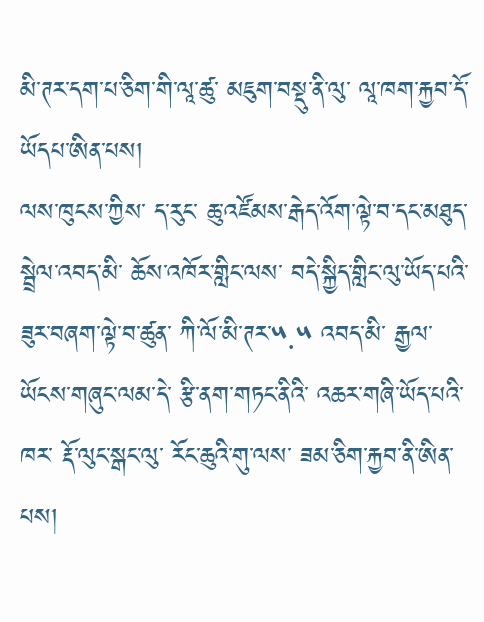མི་ཊར་དག་པ་ཅིག་གི་ལཱ་ཚུ་ མཇུག་བསྡུ་ནི་ལུ་ ལཱ་ཁག་རྐྱབ་དོ་ཡོདཔ་ཨིན་པས།
ལས་ཁུངས་ཀྱིས་ ད་རུང་ ཆུ་འཛོམས་རྒེད་འོག་ལྟེ་བ་དང་མཐུད་སྦྲེལ་འབད་མི་ ཆོས་འཁོར་གླིང་ལས་ བདེ་སྐྱིད་གླིང་ལུ་ཡོད་པའི་ ཟུར་བཞག་ལྟེ་བ་ཚུན་ ཀི་ལོ་མི་ཊར་༥.༥ འབད་མི་ རྒྱལ་ཡོངས་གཞུང་ལམ་དེ་ རྩི་ནག་གཏང་ནིའི་ འཆར་གཞི་ཡོད་པའི་ཁར་ རྡོ་ལུང་སྒང་ལུ་ རོང་ཆུའི་གུ་ལས་ ཟམ་ཅིག་རྐྱབ་ནི་ཨིན་པས།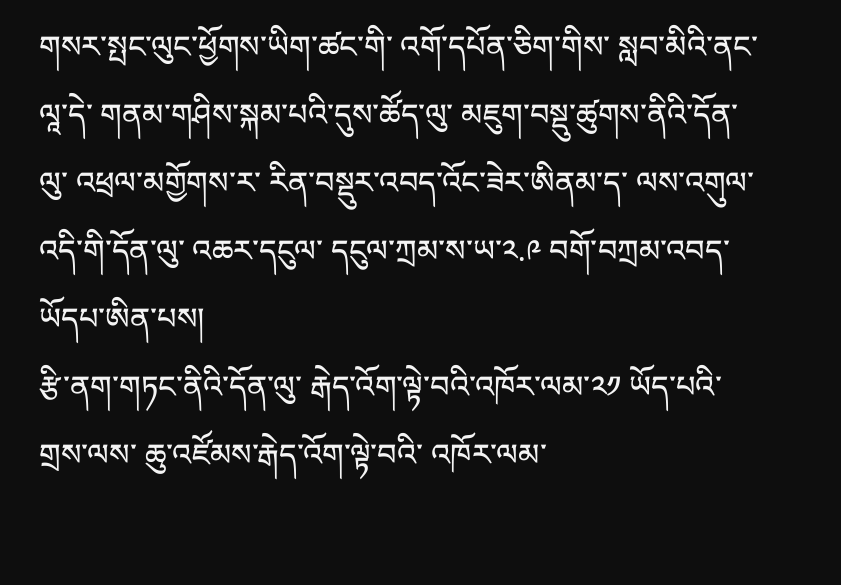གསར་སྤང་ལུང་ཕྱོགས་ཡིག་ཚང་གི་ འགོ་དཔོན་ཅིག་གིས་ སླབ་མིའི་ནང་ ལཱ་དེ་ གནམ་གཤིས་སྐམ་པའི་དུས་ཚོད་ལུ་ མཇུག་བསྡུ་ཚུགས་ནིའི་དོན་ལུ་ འཕྲལ་མགྱོགས་ར་ རིན་བསྡུར་འབད་འོང་ཟེར་ཨིནམ་ད་ ལས་འགུལ་འདི་གི་དོན་ལུ་ འཆར་དངུལ་ དངུལ་ཀྲམ་ས་ཡ་༢.༩ བགོ་བཀྲམ་འབད་ཡོདཔ་ཨིན་པས།
རྩི་ནག་གཏང་ནིའི་དོན་ལུ་ རྒེད་འོག་ལྟེ་བའི་འཁོར་ལམ་༢༡ ཡོད་པའི་གྲས་ལས་ ཆུ་འཛོམས་རྒེད་འོག་ལྟེ་བའི་ འཁོར་ལམ་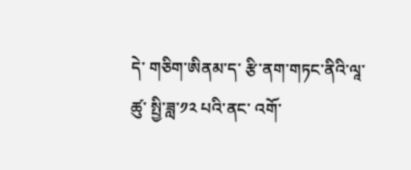དེ་ གཅིག་ཨིནམ་ད་ རྩི་ནག་གཏང་ནིའི་ལཱ་ཚུ་ སྤྱི་ཟླ་༡༢ པའི་ནང་ འགོ་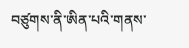བཙུགས་ནི་ཨིན་པའི་གནས་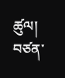ཚུལ།
བཙན་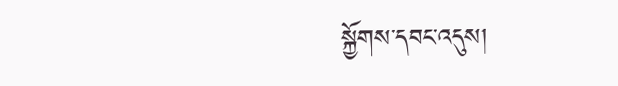སྐྱོགས་དབང་འདུས།